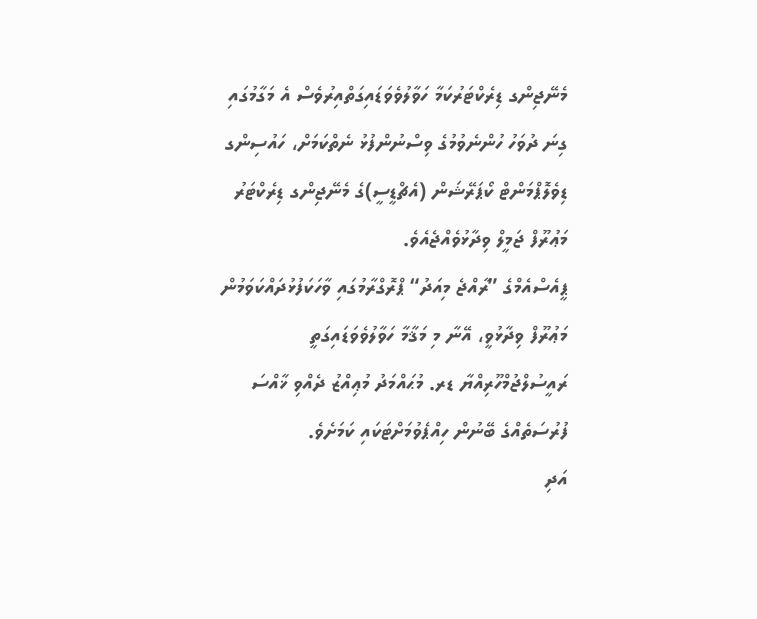މެނޭޖިންގ ޑިރެކްޓަރުކަމާ ހަވާލުވެވަޑައިގަތްއިރުވެސް އެ މަގާމުގައި ގިނަ ދުވަހު ހުންނެވުމުގެ ވިސްނުންފުޅު ނެތްކަމަށް، ހައުސިންގ ޑިވެލޮޕްމަންޓް ކޯޕަރޭޝަން (އެޗްޑީސީ)ގެ މެނޭޖިންގ ޑިރެކްޓަރު މަޢުރޫފް ޖަމީލް ވިދާޅުވެއްޖެއެވެ.
ޕީއެސްއެމްގެ ”ރާއްޖެ މިއަދު“ ޕްރޮގްރާމުގައި ވާހަކަފުޅުދައްކަވަމުން މަޢުރޫފް ވިދާޅުވީ، އޭނާ މި މަޤާމާ ހަވާލުވެވަޑައިގަތީ ރައީސުލްޖުމްހޫރިއްޔާ ޑރ. މުޙައްމަދު މުޢިއްޒު ދެއްވި ޚާއްސަ ފުރުސަތެއްގެ ބޭނުން ހިއްޕެވުމަށްޓަކައި ކަމަށެވެ.
އަދި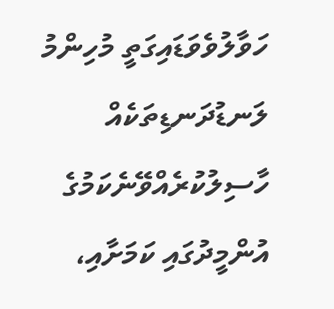ހަވާލުވެވަޑައިގަތީ މުހިންމު ލަނޑުދަނޑިތަކެއް ހާސިލުކުރެއްވޭނެކަމުގެ އުންމީދުގައި ކަމަށާއި،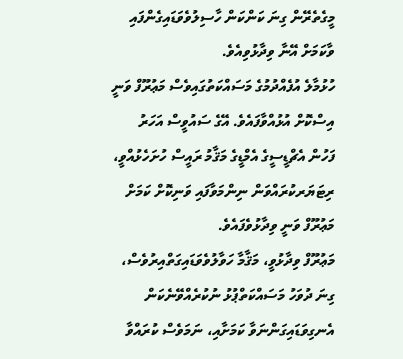މީގެތެރޭން ގިނަ ކަންކަން ހާސިލުވެވަޑައިގެންފައި ވާކަމަށް އޭނާ ވިދާޅުވިއެވެ.
ހުޅުމާލެ އުފެއްދުމުގެ މަސައްކަތުގައިވެސް މަޢުރޫފް ވަނީ އިސްކޮށް އުޅުއްވާފައެވެ. އޭގެ ސައުވީސް އަހަރު ފަހުން އެޗްޑީސީގެ އެމްޑީގެ މަޤާމު ރައީސް ހުށަހެޅުއްވީ، ރިޓަޔަރކުރައްވަން ނިންމަވާފައި ވަނިކޮށް ކަމަށް މަޢުރޫފް ވަނީ ވިދާޅުވެފައެވެ.
މަޢުރޫފް ވިދާޅުވީ، މަޤާމާ ހަވާލުވެވަޑައިގަތްއިރުވެސް، ގިނަ ދުވަހު މަސައްކަތްޕުޅު ނުކުރެއްވޭނެކަން އެނގިވަޑައިގަންނަވާ ކަމަށާއި، ނަމަވެސް ކުރައްވާ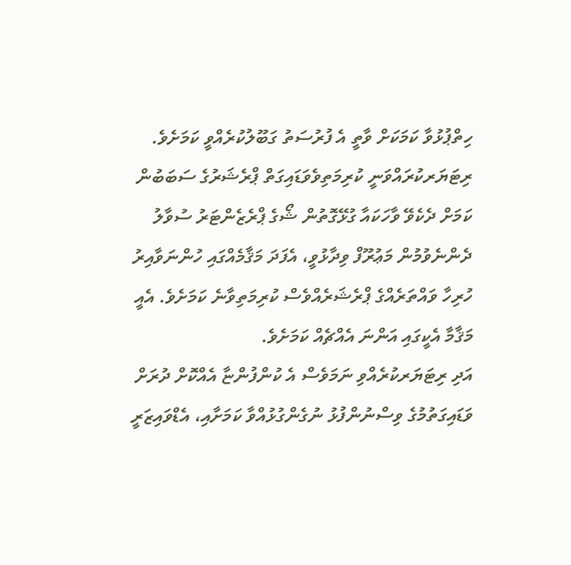ހިތްޕުޅުވާ ކަމަކަށް ވާތީ އެ ފުރުސަތު ގަބޫލުކުރެއްވީ ކަމަށެވެ.
ރިޓަޔަރކުރައްވަނީ ކުރިމަތިވެވަޑައިގަތް ޕްރެޝަރުގެ ސަބަބުން ކަމަށް ދެކެވޭ ވާހަކައާ ގުޅޭގޮތުން ޝޯގެ ޕްރެޒެންޓަރު ސުވާލު ދެންނެވުމުން މަޢުރޫފް ވިދާޅުވީ، އެފަދަ މަޤާމެއްގައި ހުންނަވާއިރު ހުރިހާ ވައްތަރެއްގެ ޕްރެޝަރެއްވެސް ކުރިމަތިވާނެ ކަމަށެވެ. އެއީ މަޤާމާ އެކީގައި އަންނަ އެއްޗެއް ކަމަށެވެ.
އަދި ރިޓަޔަރކުރެއްވި ނަމަވެސް އެ ކުންފުންޏާ އެއްކޮށް ދުރަށް ވަޑައިގަތުމުގެ ވިސްނުންފުޅު ނުގެންގުޅުއްވާ ކަމަށާއި، އެޑްވައިޒަރީ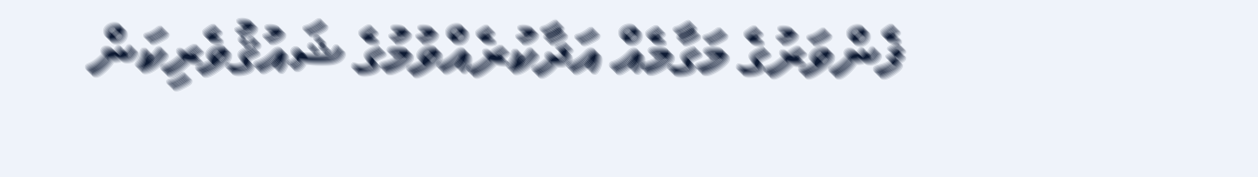ފެންވަރުގެ މަގާމެއް އަދާކުރެއްވުމުގެ ޝައުޤުވެރިކަން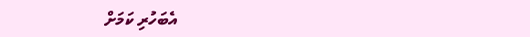އެބަހުރި ކަމަށް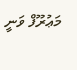މަޢުރޫފް ވަނީ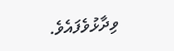ވިދާޅުވެފައެވެ.